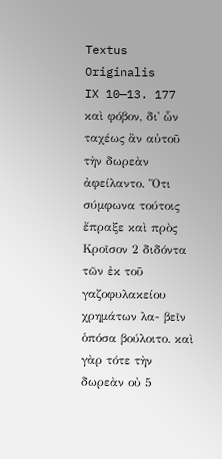Textus Originalis
IX 10—13. 177
καὶ φόβον, δι᾿ ὧν ταχέως ἂν αὐτοῦ τὴν δωρεὰν ἀφείλαντο. Ὅτι σύμφωνα τούτοις ἔπραξε καὶ πρὸς Κροῖσον 2 διδόντα τῶν ἐκ τοῦ γαζοφυλακείου χρημάτων λα- βεῖν ὁπόσα βούλοιτο. καὶ γὰρ τότε τὴν δωρεὰν οὐ 5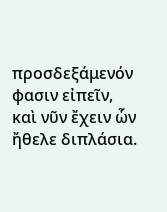προσδεξάμενόν φασιν εἰπεῖν, καὶ νῦν ἔχειν ὧν ἤθελε διπλάσια.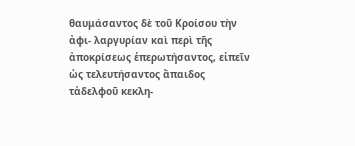θαυμάσαντος δὲ τοῦ Κροίσου τὴν ἀφι- λαργυρίαν καὶ περὶ τῆς ἀποκρίσεως ἐπερωτήσαντος, εἰπεῖν ὡς τελευτήσαντος ἄπαιδος τἀδελφοῦ κεκλη-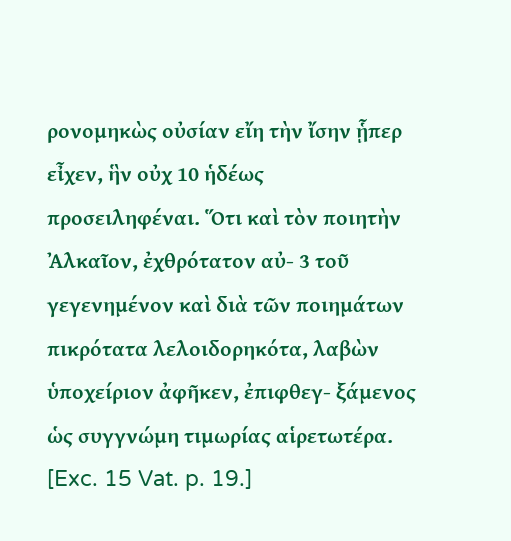ρονομηκὼς οὐσίαν εἴη τὴν ἴσην ᾗπερ εἶχεν, ἣν οὐχ 10 ἡδέως προσειληφέναι. Ὅτι καὶ τὸν ποιητὴν Ἀλκαῖον, ἐχθρότατον αὐ- 3 τοῦ γεγενημένον καὶ διὰ τῶν ποιημάτων πικρότατα λελοιδορηκότα, λαβὼν ὑποχείριον ἀφῆκεν, ἐπιφθεγ- ξάμενος ὡς συγγνώμη τιμωρίας αἱρετωτέρα. [Exc. 15 Vat. p. 19.]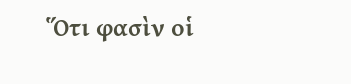Ὅτι φασὶν οἱ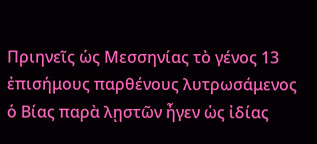Πριηνεῖς ὡς Μεσσηνίας τὸ γένος 13 ἐπισήμους παρθένους λυτρωσάμενος ὁ Βίας παρὰ λῃστῶν ἦγεν ὡς ἰδίας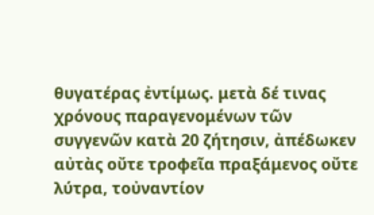θυγατέρας ἐντίμως. μετὰ δέ τινας χρόνους παραγενομένων τῶν συγγενῶν κατὰ 20 ζήτησιν, ἀπέδωκεν αὐτὰς οὔτε τροφεῖα πραξάμενος οὔτε λύτρα, τοὐναντίον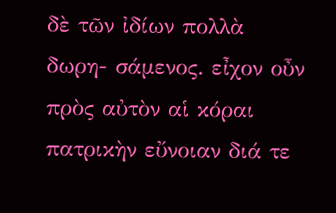δὲ τῶν ἰδίων πολλὰ δωρη- σάμενος. εἶχον οὖν πρὸς αὐτὸν αἱ κόραι πατρικὴν εὔνοιαν διά τε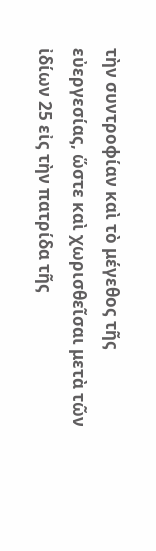τὴν συντροφίαν καὶ τὸ μέγεθος τῆς εὐεργεσίας, ὥστε καὶ χωρισθεῖσαι μετὰ τῶν ἰδίων 25 εἰς τὴν πατρίδα τῆς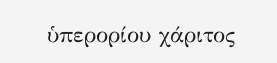ὑπερορίου χάριτος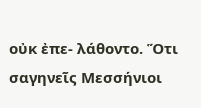οὐκ ἐπε- λάθοντο. Ὅτι σαγηνεῖς Μεσσήνιοι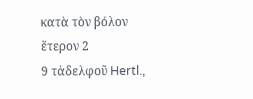κατὰ τὸν βόλον ἕτερον 2
9 τἀδελφοῦ Hertl.,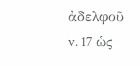ἀδελφοῦ v. 17 ὡς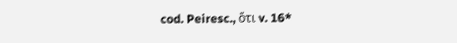cod. Peiresc., ὅτι v. 16*